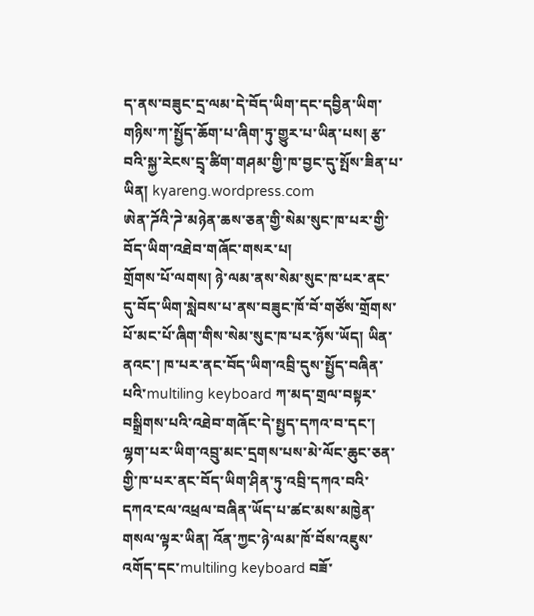ད་ནས་བཟུང་དྲ་ལམ་དེ་བོད་ཡིག་དང་དབྱིན་ཡིག་གཉིས་ཀ་སྤྱོད་ཆོག་པ་ཞིག་ཏུ་གྱུར་པ་ཡིན་པས། རྩ་བའི་སྐྱ་རེངས་དྲྭ་ཚིག་གཤམ་གྱི་ཁ་བྱང་དུ་སྤོས་ཟིན་པ་ཡིན། kyareng.wordpress.com
ཨེན་ཌོའི་ཌེ་མཉེན་ཆས་ཅན་གྱི་སེམ་སུང་ཁ་པར་གྱི་བོད་ཡིག་འཐེབ་གཞོང་གསར་པ།
གྲོགས་པོ་ལགས། ཉེ་ལམ་ནས་སེམ་སུང་ཁ་པར་ནང་དུ་བོད་ཡིག་སླེབས་པ་ནས་བཟུང་ཁོ་བོ་གཙོས་གྲོགས་པོ་མང་པོ་ཞིག་གིས་སེམ་སུང་ཁ་པར་ཉོས་ཡོད། ཡིན་ནའང་། ཁ་པར་ནང་བོད་ཡིག་འབྲི་དུས་སྤྱོད་བཞིན་པའི་multiling keyboard ཀ་མད་གྲལ་བསྟར་བསྒྲིགས་པའི་འཐེབ་གཞོང་དེ་སྤྱད་དཀའ་བ་དང་། ལྷག་པར་ཡིག་འབྲུ་མང་དྲགས་པས་མེ་ལོང་ཆུང་ཅན་གྱི་ཁ་པར་ནང་བོད་ཡིག་ཤིན་ཏུ་འབྲི་དཀའ་བའི་དཀའ་ངལ་འཕྲལ་བཞིན་ཡོད་པ་ཚང་མས་མཁྱེན་གསལ་ལྟར་ཡིན། འོན་ཀྱང་ཉེ་ལམ་ཁོ་བོས་འཇུས་འགོད་དང་multiling keyboard བཟོ་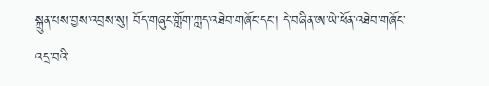སྐྲུན་པས་བྱས་འབྲས་སུ། བོད་གཞུང་གློག་ཀླད་འཐེབ་གཞོང་དང་། དེ་བཞིན་ཨ་ཡེ་ཕོན་འཐེབ་གཞོང་འདྲ་བའི་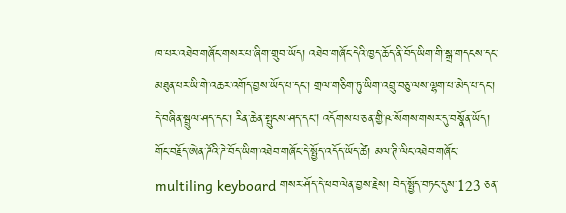ཁ་པར་འཐེབ་གཞོང་གསར་པ་ཞིག་གྲུབ་ཡོད། འཐེབ་གཞོང་དེའི་ཁྱད་ཆོད་ནི་བོད་ཡིག་གི་སྒྲ་གདངས་དང་མཐུན་པར་ཡི་གེ་འཆར་འགོད་བྱས་ཡོད་པ་དང་། གྲལ་གཅིག་ཏུ་ཡིག་འབྲུ་བཅུ་ལས་ལྷག་པ་མེད་པ་དང་། དེ་བཞིན་སྦྲུལ་ཤད་དང་། རིན་ཆེན་སྤུངས་ཤད་དང། འདོགས་པ་ཅན་གྱི་ཥ་སོགས་གསར་དུ་བསྣོན་ཡོད། གོང་བརྗོད་ཨེན་ཌོའི་ཌེ་བོད་ཡིག་འཐེབ་གཞོང་དེ་སྤྱོད་འདོད་ཡོད་ཚེ། མལ་ཊི་ལིང་འཐེབ་གཞོང་multiling keyboard གསར་ཤོད་དེ་ཕབ་ལེན་བྱས་རྗེས། བེད་སྤྱོད་བཏང་དུས་123 ཅན་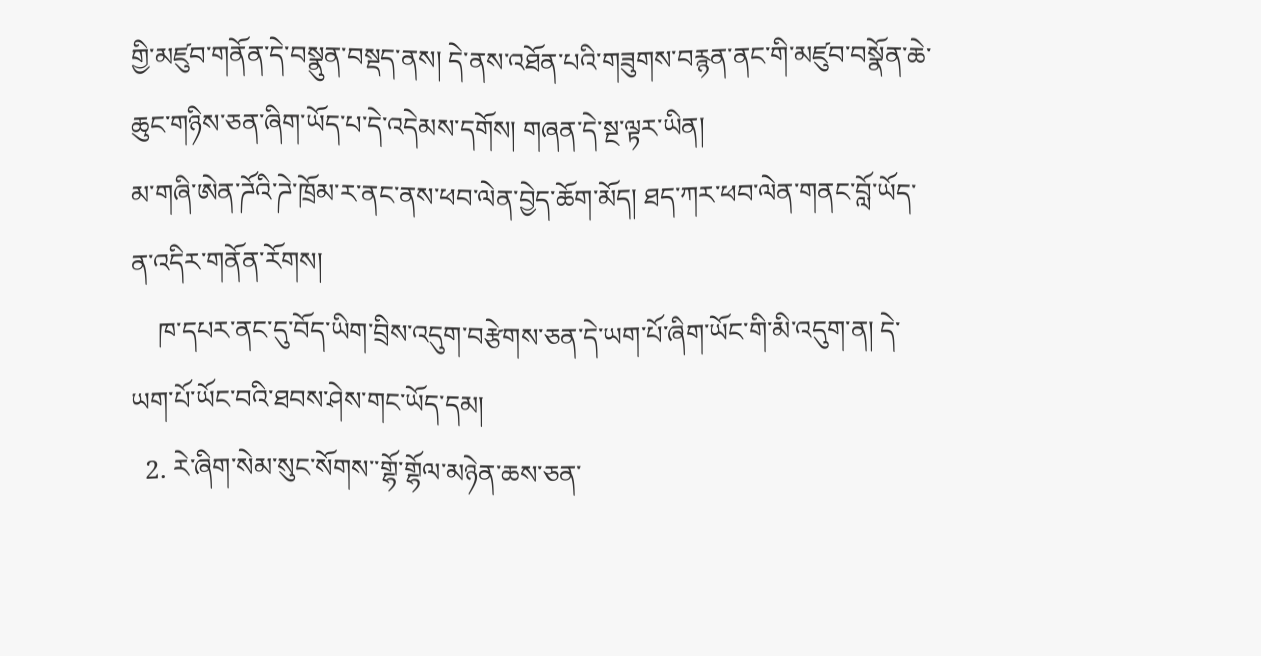གྱི་མཛུབ་གནོན་དེ་བསྣུན་བསྡད་ནས། དེ་ནས་འཐོན་པའི་གཟུགས་བརྙན་ནང་གི་མཛུབ་བསྣོན་ཆེ་ཆུང་གཉིས་ཅན་ཞིག་ཡོད་པ་དེ་འདེམས་དགོས། གཞན་དེ་སྔ་ལྟར་ཡིན།
མ་གཞི་ཨེན་ཌོའི་ཌེ་ཁྲོམ་ར་ནང་ནས་ཕབ་ལེན་བྱེད་ཆོག་མོད། ཐད་ཀར་ཕབ་ལེན་གནང་བློ་ཡོད་ན་འདིར་གནོན་རོགས།
    ཁ་དཔར་ནང་དུ་བོད་ཡིག་བྲིས་འདུག་བརྩེགས་ཅན་དེ་ཡག་པོ་ཞིག་ཡོང་གི་མི་འདུག་ན། དེ་ཡག་པོ་ཡོང་བའི་ཐབས་ཤེས་གང་ཡོད་དམ།
  2. རེ་ཞིག་སེམ་སུང་སོགས་་གྷོ་གྷོལ་མཉེན་ཆས་ཅན་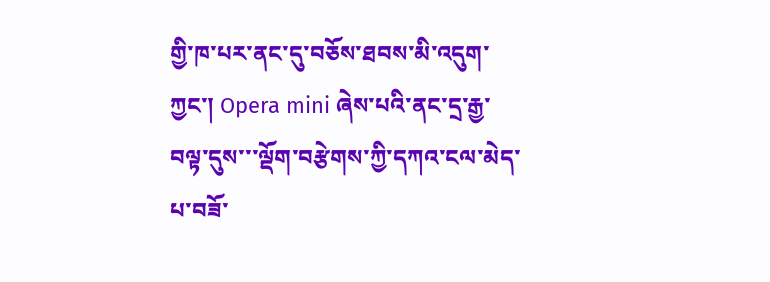གྱི་ཁ་པར་ནང་དུ་བཅོས་ཐབས་མི་འདུག་ཀྱང་། Opera mini ཞེས་པའི་ནང་དྲ་རྒྱ་བལྟ་དུས་་་ལྡོག་བརྩེགས་ཀྱི་དཀའ་ངལ་མེད་པ་བཟོ་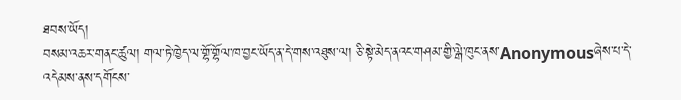ཐབས་ཡོད།
བསམ་འཆར་གནང་ཚུལ། གལ་ཏེ་ཁྱེད་ལ་གྷོ་གྷོལ་ཁ་བྱང་ཡོད་ན་དེ་གས་འཐུས་ལ། ཅི་སྟེ་མེད་ནའང་གཤམ་གྱི་ལྒེ་ཁུང་ནས་Anonymousཞེས་པ་དེ་འདེམས་ནས་དགོངས་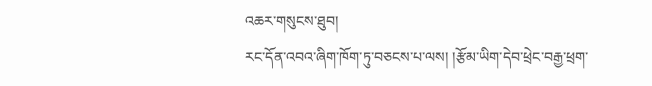འཆར་གསུངས་ཐུབ།
རང་དོན་འབའ་ཞིག་ཁོག་ཏུ་བཅངས་པ་ལས། །རྩོམ་ཡིག་དེབ་ཕྲེང་བརྒྱ་ཕྲག་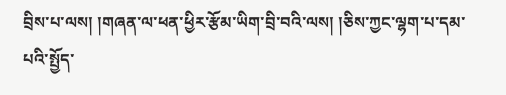བྲིས་པ་ལས། །གཞན་ལ་ཕན་ཕྱིར་རྩོམ་ཡིག་བྲི་བའི་ལས། །ཅིས་ཀྱང་ལྷག་པ་དམ་པའི་སྤྱོད་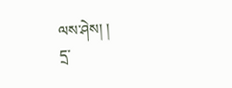ལས་ཤེས། །
དྲ་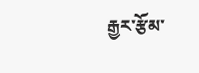རྒྱར་རྩོམ་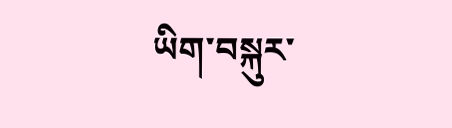ཡིག་བསྐུར་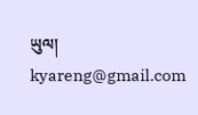ཡུལ། kyareng@gmail.com